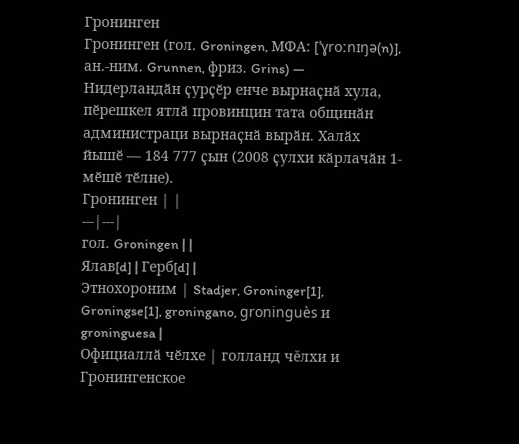Гронинген
Гронинген (гол. Groningen, МФА: [ˈɣroːnɪŋə(n)], ан.-ним. Grunnen, фриз. Grins) — Нидерландӑн ҫурҫӗр енче вырнаҫнӑ хула, пӗрешкел ятлӑ провинцин тата общинӑн администраци вырнаҫнӑ вырӑн. Халӑх йышӗ — 184 777 ҫын (2008 ҫулхи кӑрлачӑн 1-мӗшӗ тӗлне).
Гронинген | |
---|---|
гол. Groningen | |
Ялав[d] | Герб[d] |
Этнохороним | Stadjer, Groninger[1], Groningse[1], groningano, groninguès и groninguesa |
Официаллӑ чӗлхе | голланд чĕлхи и Гронингенское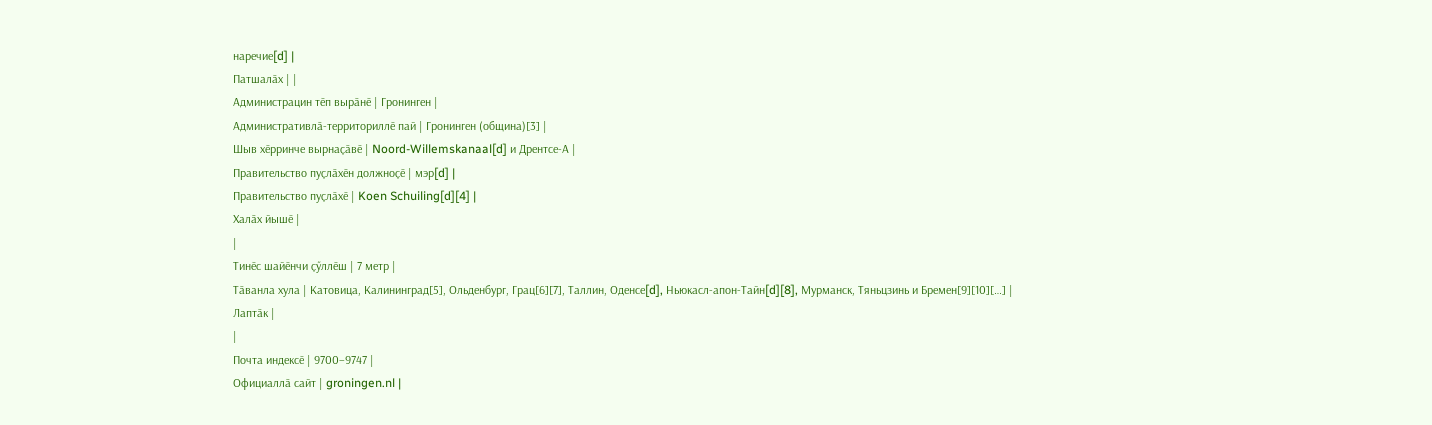наречие[d] |
Патшалӑх | |
Администрацин тӗп вырӑнӗ | Гронинген |
Административлӑ-территориллӗ пай | Гронинген (община)[3] |
Шыв хӗрринче вырнаҫӑвӗ | Noord-Willemskanaal[d] и Дрентсе-А |
Правительство пуҫлӑхӗн должноҫӗ | мэр[d] |
Правительство пуҫлӑхӗ | Koen Schuiling[d][4] |
Халӑх йышӗ |
|
Тинӗс шайӗнчи ҫӳллӗш | 7 метр |
Тӑванла хула | Катовица, Калининград[5], Ольденбург, Грац[6][7], Таллин, Оденсе[d], Ньюкасл-апон-Тайн[d][8], Мурманск, Тяньцзинь и Бремен[9][10][…] |
Лаптӑк |
|
Почта индексӗ | 9700–9747 |
Официаллӑ сайт | groningen.nl |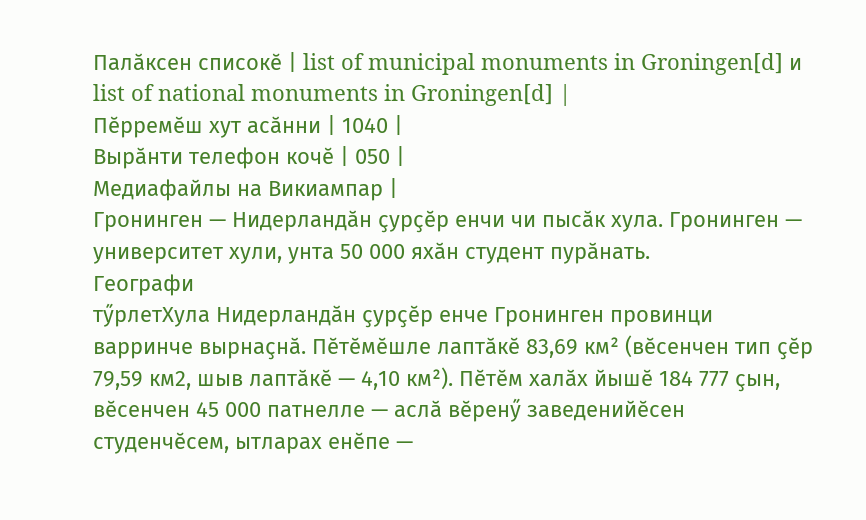Палӑксен списокӗ | list of municipal monuments in Groningen[d] и list of national monuments in Groningen[d] |
Пӗрремӗш хут асӑнни | 1040 |
Вырӑнти телефон кочӗ | 050 |
Медиафайлы на Викиампар |
Гронинген — Нидерландӑн ҫурҫӗр енчи чи пысӑк хула. Гронинген — университет хули, унта 50 000 яхӑн студент пурӑнать.
Географи
тӳрлетХула Нидерландӑн ҫурҫӗр енче Гронинген провинци варринче вырнаҫнӑ. Пӗтӗмӗшле лаптӑкӗ 83,69 км² (вӗсенчен тип ҫӗр 79,59 км2, шыв лаптӑкӗ — 4,10 км²). Пӗтӗм халӑх йышӗ 184 777 ҫын, вӗсенчен 45 000 патнелле — аслӑ вӗренӳ заведенийӗсен студенчӗсем, ытларах енӗпе —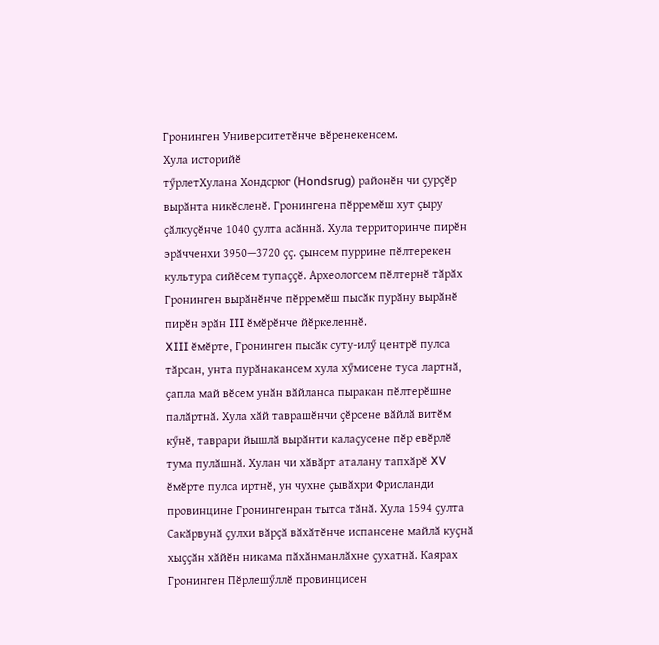Гронинген Университетӗнче вӗренекенсем.
Хула историйӗ
тӳрлетХулана Хондсрюг (Hondsrug) районӗн чи ҫурҫӗр вырӑнта никӗсленӗ. Гронингена пӗрремӗш хут ҫыру ҫӑлкуҫӗнче 1040 ҫулта асӑннӑ. Хула территоринче пирӗн эрӑчченхи 3950—3720 ҫҫ. ҫынсем пуррине пӗлтерекен культура сийӗсем тупаҫҫӗ. Археологсем пӗлтернӗ тӑрӑх Гронинген вырӑнӗнче пӗрремӗш пысӑк пурӑну вырӑнӗ пирӗн эрӑн III ӗмӗрӗнче йӗркеленнӗ.
XIII ӗмӗрте, Гронинген пысӑк суту-илӳ центрӗ пулса тӑрсан, унта пурӑнакансем хула хӳмисене туса лартнӑ, ҫапла май вӗсем унӑн вӑйланса пыракан пӗлтерӗшне палӑртнӑ. Хула хӑй таврашӗнчи ҫӗрсене вӑйлӑ витӗм кӳнӗ, таврари йышлӑ вырӑнти калаҫусене пӗр евӗрлӗ тума пулӑшнӑ. Хулан чи хӑвӑрт аталану тапхӑрӗ XV ӗмӗрте пулса иртнӗ, ун чухне ҫывӑхри Фрисланди провинцине Гронингенран тытса тӑнӑ. Хула 1594 ҫулта Сакӑрвунӑ ҫулхи вӑрҫӑ вӑхӑтӗнче испансене майлӑ куҫнӑ хыҫҫӑн хӑйӗн никама пӑхӑнманлӑхне ҫухатнӑ. Каярах Гронинген Пӗрлешӳллӗ провинцисен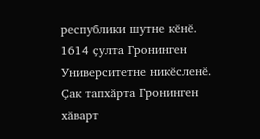республики шутне кӗнӗ.
1614 ҫулта Гронинген Университетне никӗсленӗ. Ҫак тапхӑрта Гронинген хӑварт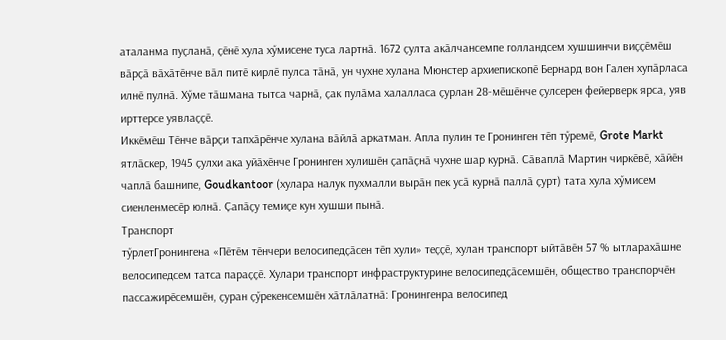аталанма пуҫланӑ, ҫӗнӗ хула хӳмисене туса лартнӑ. 1672 ҫулта акӑлчансемпе голландсем хушшинчи виҫҫӗмӗш вӑрҫӑ вӑхӑтӗнче вӑл питӗ кирлӗ пулса тӑнӑ, ун чухне хулана Мюнстер архиепископӗ Бернард вон Гален хупӑрласа илнӗ пулнӑ. Хӳме тӑшмана тытса чарнӑ, ҫак пулӑма халалласа ҫурлан 28-мӗшӗнче ҫулсерен фейерверк ярса, уяв ирттерсе уявлаҫҫӗ.
Иккӗмӗш Тӗнче вӑрҫи тапхӑрӗнче хулана вӑйлӑ аркатман. Апла пулин те Гронинген тӗп тӳремӗ, Grote Markt ятлӑскер, 1945 ҫулхи ака уйӑхӗнче Гронинген хулишӗн ҫапӑҫнӑ чухне шар курнӑ. Сӑваплӑ Мартин чиркӗвӗ, хӑйӗн чаплӑ башнипе, Goudkantoor (хулара налук пухмалли вырӑн пек усӑ курнӑ паллӑ ҫурт) тата хула хӳмисем сиенленмесӗр юлнӑ. Ҫапӑҫу темиҫе кун хушши пынӑ.
Транспорт
тӳрлетГронингена «Пӗтӗм тӗнчери велосипедҫӑсен тӗп хули» теҫҫӗ, хулан транспорт ыйтӑвӗн 57 % ытларахӑшне велосипедсем татса параҫҫӗ. Хулари транспорт инфраструктурине велосипедҫӑсемшӗн, общество транспорчӗн пассажирӗсемшӗн, ҫуран ҫӳрекенсемшӗн хӑтлӑлатнӑ: Гронингенра велосипед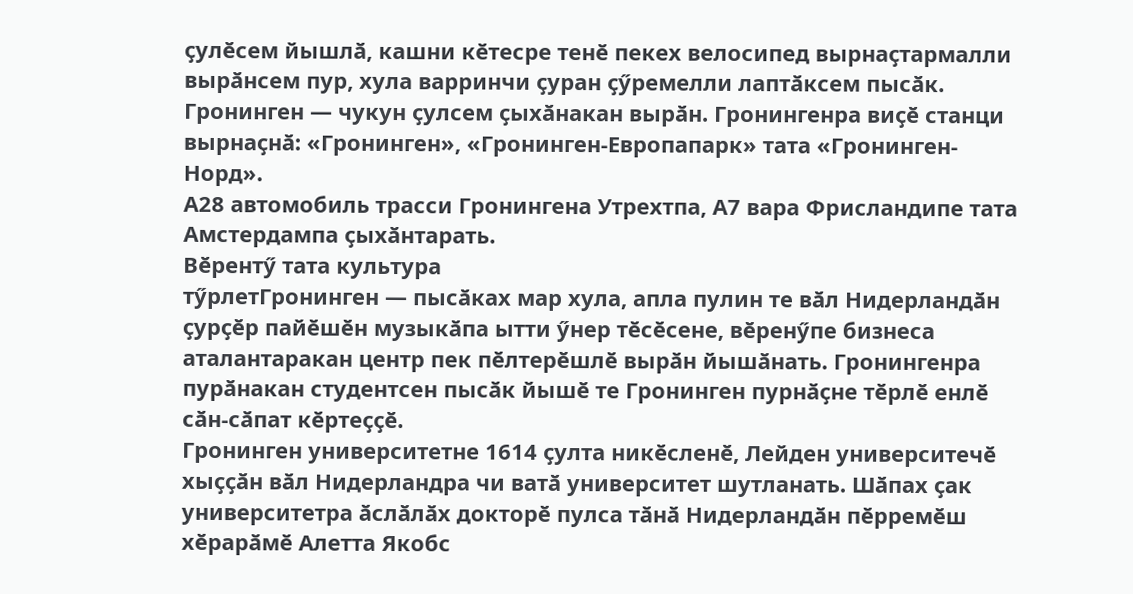ҫулӗсем йышлӑ, кашни кӗтесре тенӗ пекех велосипед вырнаҫтармалли вырӑнсем пур, хула варринчи ҫуран ҫӳремелли лаптӑксем пысӑк.
Гронинген — чукун ҫулсем ҫыхӑнакан вырӑн. Гронингенра виҫӗ станци вырнаҫнӑ: «Гронинген», «Гронинген-Европапарк» тата «Гронинген-Норд».
А28 автомобиль трасси Гронингена Утрехтпа, А7 вара Фрисландипе тата Амстердампа ҫыхӑнтарать.
Вӗрентӳ тата культура
тӳрлетГронинген — пысӑках мар хула, апла пулин те вӑл Нидерландӑн ҫурҫӗр пайӗшӗн музыкӑпа ытти ӳнер тӗсӗсене, вӗренӳпе бизнеса аталантаракан центр пек пӗлтерӗшлӗ вырӑн йышӑнать. Гронингенра пурӑнакан студентсен пысӑк йышӗ те Гронинген пурнӑҫне тӗрлӗ енлӗ сӑн-сӑпат кӗртеҫҫӗ.
Гронинген университетне 1614 ҫулта никӗсленӗ, Лейден университечӗ хыҫҫӑн вӑл Нидерландра чи ватӑ университет шутланать. Шӑпах ҫак университетра ӑслӑлӑх докторӗ пулса тӑнӑ Нидерландӑн пӗрремӗш хӗрарӑмӗ Алетта Якобс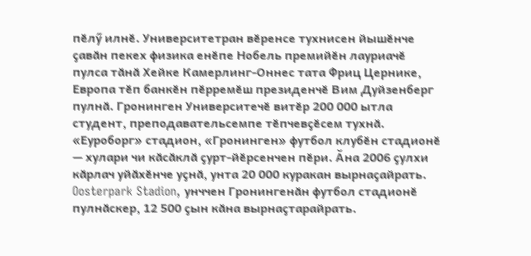пӗлӳ илнӗ. Университетран вӗренсе тухнисен йышӗнче ҫавӑн пекех физика енӗпе Нобель премийӗн лауриачӗ пулса тӑнӑ Хейке Камерлинг-Оннес тата Фриц Цернике, Европа тӗп банкӗн пӗрремӗш президенчӗ Вим Дуйзенберг пулнӑ. Гронинген Университечӗ витӗр 200 000 ытла студент, преподавательсемпе тӗпчевҫӗсем тухнӑ.
«Еуроборг» стадион, «Гронинген» футбол клубӗн стадионӗ — хулари чи кӑсӑклӑ ҫурт-йӗрсенчен пӗри. Ӑна 2006 ҫулхи кӑрлач уйӑхӗнче уҫнӑ, унта 20 000 куракан вырнаҫайрать. Oosterpark Stadion, унччен Гронингенӑн футбол стадионӗ пулнӑскер, 12 500 ҫын кӑна вырнаҫтарайрать.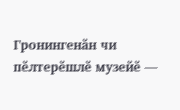Гронингенӑн чи пӗлтерӗшлӗ музейӗ —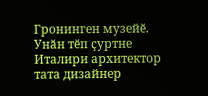Гронинген музейӗ. Унӑн тӗп ҫуртне Италири архитектор тата дизайнер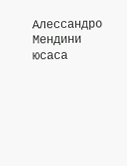Алессандро Мендини юсаса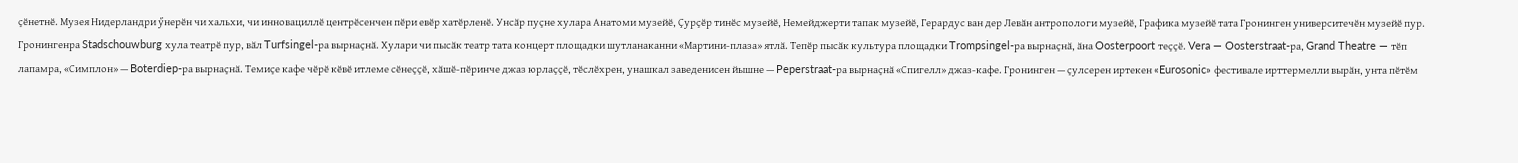ҫӗнетнӗ. Музея Нидерландри ӳнерӗн чи хальхи, чи инновациллӗ центрӗсенчен пӗри евӗр хатӗрленӗ. Унсӑр пуҫне хулара Анатоми музейӗ, Ҫурҫӗр тинӗс музейӗ, Немейджерти тапак музейӗ, Герардус ван дер Левӑн антропологи музейӗ, Графика музейӗ тата Гронинген университечӗн музейӗ пур.
Гронингенра Stadschouwburg хула театрӗ пур, вӑл Turfsingel-ра вырнаҫнӑ. Хулари чи пысӑк театр тата концерт площадки шутланаканни «Мартини-плаза» ятлӑ. Тепӗр пысӑк культура площадки Trompsingel-ра вырнаҫнӑ, ӑна Oosterpoort теҫҫӗ. Vera — Oosterstraat-ра, Grand Theatre — тӗп лапамра, «Симплон» — Boterdiep-ра вырнаҫнӑ. Темиҫе кафе чӗрӗ кӗвӗ итлеме сӗнеҫҫӗ, хӑшӗ-пӗринче джаз юрлаҫҫӗ, тӗслӗхрен, унашкал заведенисен йышне — Peperstraat-ра вырнаҫнӑ «Спигелл» джаз-кафе. Гронинген — ҫулсерен иртекен «Eurosonic» фестивале ирттермелли вырӑн, унта пӗтӗм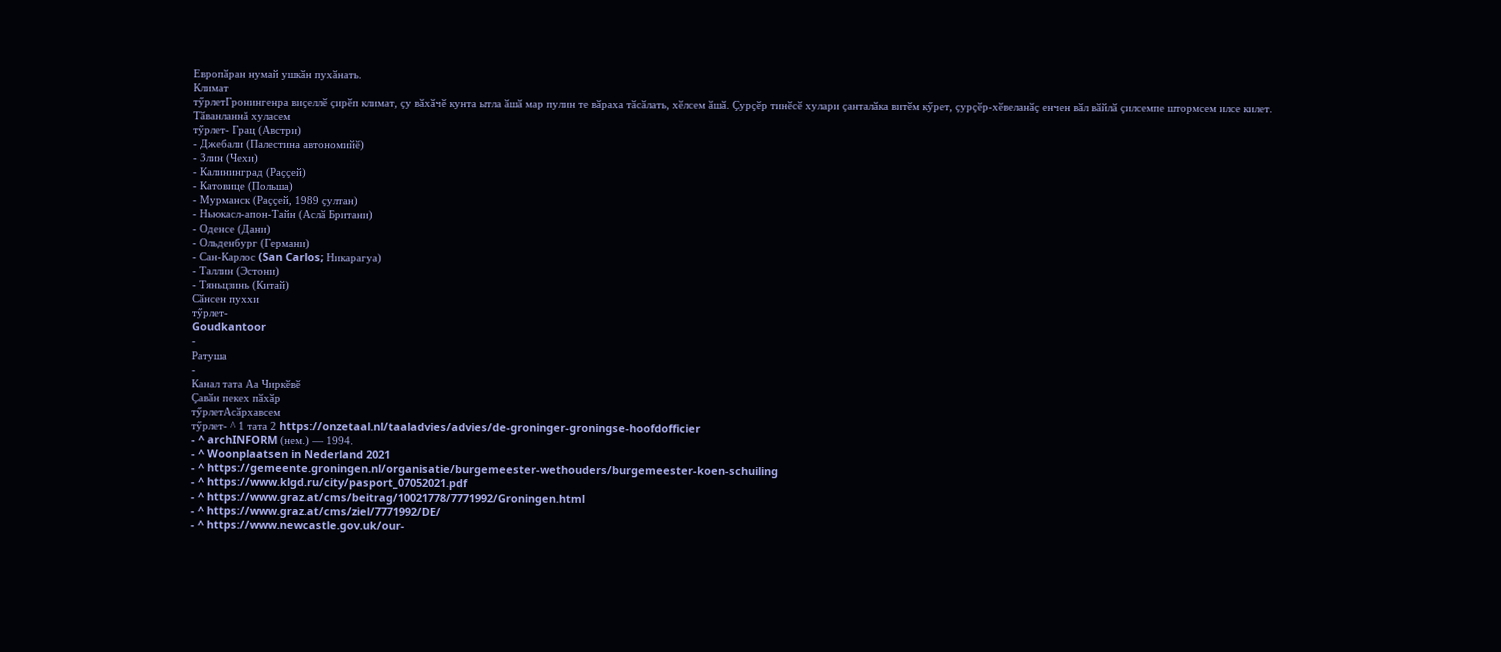Европӑран нумай ушкӑн пухӑнать.
Климат
тӳрлетГронингенра виҫеллӗ ҫирӗп климат, ҫу вӑхӑчӗ кунта ытла ӑшӑ мар пулин те вӑраха тӑсӑлать, хӗлсем ӑшӑ. Ҫурҫӗр тинӗсӗ хулари ҫанталӑка витӗм кӳрет, ҫурҫӗр-хӗвеланӑҫ енчен вӑл вӑйлӑ ҫилсемпе штормсем илсе килет.
Тӑванланнă хуласем
тӳрлет- Грац (Австри)
- Джебали (Палестина автономийӗ)
- Злин (Чехи)
- Калининград (Раҫҫей)
- Катовице (Польша)
- Мурманск (Раҫҫей, 1989 ҫултан)
- Ньюкасл-апон-Тайн (Аслӑ Британи)
- Оденсе (Дани)
- Ольденбург (Германи)
- Сан-Карлос (San Carlos; Никарагуа)
- Таллин (Эстони)
- Тяньцзинь (Китай)
Сӑнсен пуххи
тӳрлет-
Goudkantoor
-
Ратуша
-
Канал тата Аа Чиркӗвӗ
Ҫавӑн пекех пӑхӑр
тӳрлетАсӑрхавсем
тӳрлет- ^ 1 тата 2 https://onzetaal.nl/taaladvies/advies/de-groninger-groningse-hoofdofficier
- ^ archINFORM (нем.) — 1994.
- ^ Woonplaatsen in Nederland 2021
- ^ https://gemeente.groningen.nl/organisatie/burgemeester-wethouders/burgemeester-koen-schuiling
- ^ https://www.klgd.ru/city/pasport_07052021.pdf
- ^ https://www.graz.at/cms/beitrag/10021778/7771992/Groningen.html
- ^ https://www.graz.at/cms/ziel/7771992/DE/
- ^ https://www.newcastle.gov.uk/our-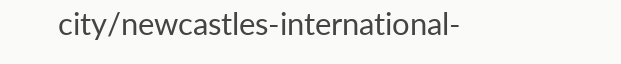city/newcastles-international-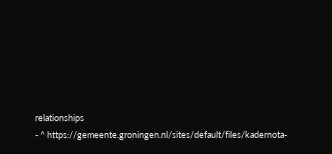relationships
- ^ https://gemeente.groningen.nl/sites/default/files/kadernota-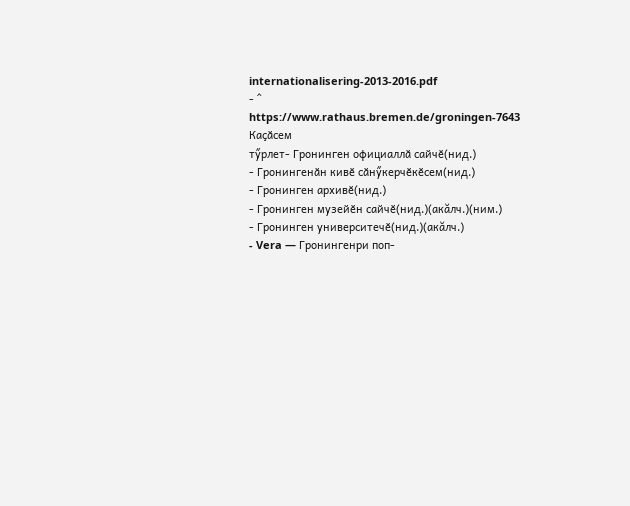internationalisering-2013-2016.pdf
- ^ https://www.rathaus.bremen.de/groningen-7643
Каҫӑсем
тӳрлет- Гронинген официаллӑ сайчӗ(нид.)
- Гронингенӑн кивӗ сӑнӳкерчӗкӗсем(нид.)
- Гронинген архивӗ(нид.)
- Гронинген музейӗн сайчӗ(нид.)(акăлч.)(ним.)
- Гронинген университечӗ(нид.)(акăлч.)
- Vera — Гронингенри поп-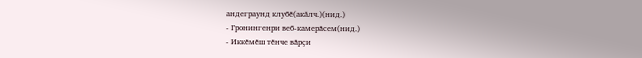андеграунд клубӗ(акăлч.)(нид.)
- Гронингенри веб-камерӑсем(нид.)
- Иккӗмӗш тӗнче вӑрҫи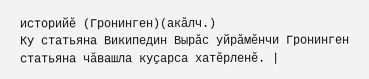историйӗ (Гронинген)(акăлч.)
Ку статьяна Википедин Вырӑс уйрӑмӗнчи Гронинген статьяна чӑвашла куҫарса хатӗрленӗ. |